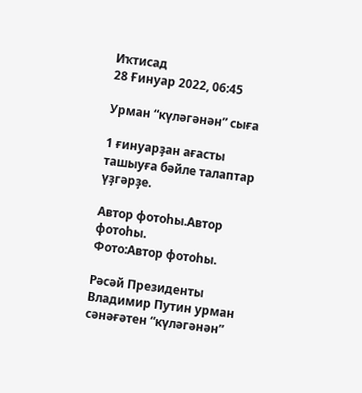Иҡтисад
28 Ғинуар 2022, 06:45

Урман “күләгәнән” сыға

1 ғинуарҙан ағасты ташыуға бәйле талаптар үҙгәрҙе.

Автор фотоһы.Автор фотоһы.
Фото:Автор фотоһы.

Рәсәй Президенты Владимир Путин урман сәнәғәтен “күләгәнән”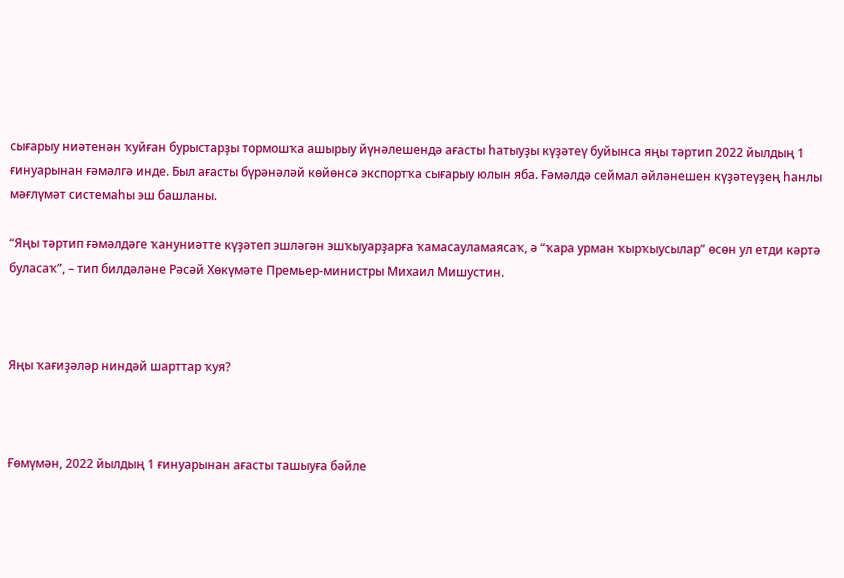сығарыу ниәтенән ҡуйған бурыстарҙы тормошҡа ашырыу йүнәлешендә ағасты һатыуҙы күҙәтеү буйынса яңы тәртип 2022 йылдың 1 ғинуарынан ғәмәлгә инде. Был ағасты бүрәнәләй көйөнсә экспортҡа сығарыу юлын яба. Ғәмәлдә сеймал әйләнешен күҙәтеүҙең һанлы мәғлүмәт системаһы эш башланы.

“Яңы тәртип ғәмәлдәге ҡануниәтте күҙәтеп эшләгән эшҡыуарҙарға ҡамасауламаясаҡ, ә “ҡара урман ҡырҡыусылар” өсөн ул етди кәртә буласаҡ”, – тип билдәләне Рәсәй Хөкүмәте Премьер-министры Михаил Мишустин.



Яңы ҡағиҙәләр ниндәй шарттар ҡуя?



Ғөмүмән, 2022 йылдың 1 ғинуарынан ағасты ташыуға бәйле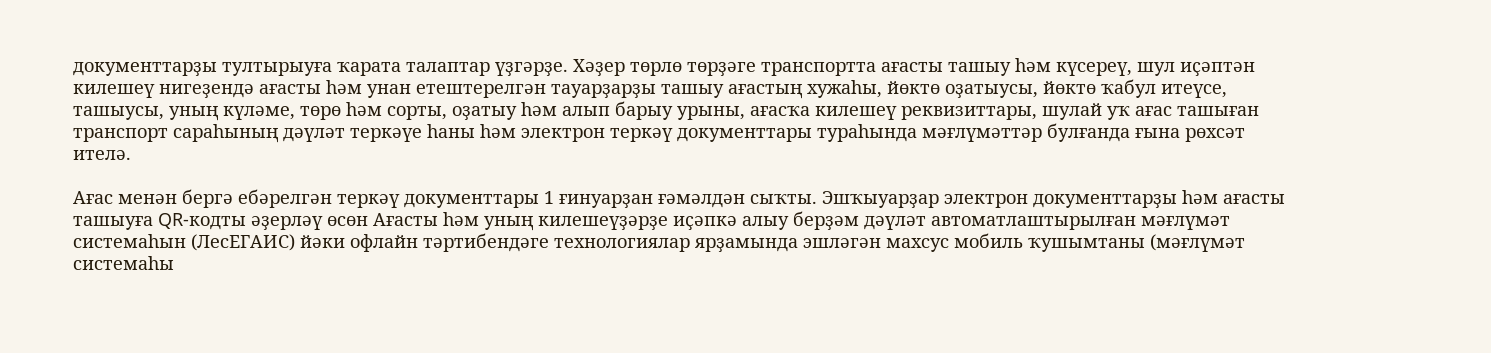документтарҙы тултырыуға ҡарата талаптар үҙгәрҙе. Хәҙер төрлө төрҙәге транспортта ағасты ташыу һәм күсереү, шул иҫәптән килешеү нигеҙендә ағасты һәм унан етештерелгән тауарҙарҙы ташыу ағастың хужаһы, йөктө оҙатыусы, йөктө ҡабул итеүсе, ташыусы, уның күләме, төрө һәм сорты, оҙатыу һәм алып барыу урыны, ағасҡа килешеү реквизиттары, шулай уҡ ағас ташыған транспорт сараһының дәүләт теркәүе һаны һәм электрон теркәү документтары тураһында мәғлүмәттәр булғанда ғына рөхсәт ителә.

Ағас менән бергә ебәрелгән теркәү документтары 1 ғинуарҙан ғәмәлдән сыҡты. Эшҡыуарҙар электрон документтарҙы һәм ағасты ташыуға QR-кодты әҙерләү өсөн Ағасты һәм уның килешеүҙәрҙе иҫәпкә алыу берҙәм дәүләт автоматлаштырылған мәғлүмәт системаһын (ЛесЕГАИС) йәки офлайн тәртибендәге технологиялар ярҙамында эшләгән махсус мобиль ҡушымтаны (мәғлүмәт системаһы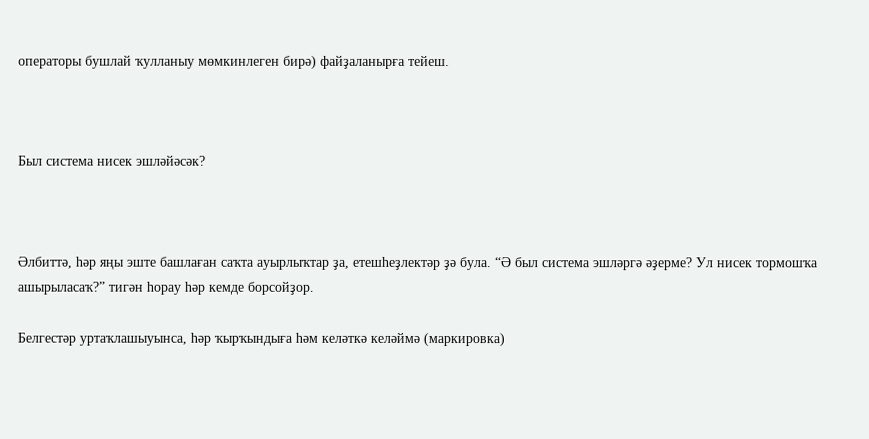операторы бушлай ҡулланыу мөмкинлеген бирә) файҙаланырға тейеш.



Был система нисек эшләйәсәк?



Әлбиттә, һәр яңы эште башлаған саҡта ауырлыҡтар ҙа, етешһеҙлектәр ҙә була. “Ә был система эшләргә әҙерме? Ул нисек тормошҡа ашырыласаҡ?” тигән һорау һәр кемде борсойҙор.

Белгестәр уртаҡлашыуынса, һәр ҡырҡындыға һәм келәткә келәймә (маркировка)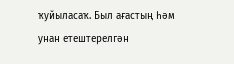ҡуйыласаҡ. Был ағастың һәм унан етештерелгән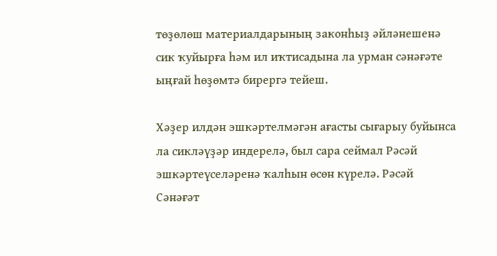төҙөлөш материалдарының законһыҙ әйләнешенә сик ҡуйырға һәм ил иҡтисадына ла урман сәнәғәте ыңғай һөҙөмтә бирергә тейеш.

Хәҙер илдән эшкәртелмәгән ағасты сығарыу буйынса ла сикләүҙәр индерелә, был сара сеймал Рәсәй эшкәртеүселәренә ҡалһын өсөн күрелә. Рәсәй Сәнәғәт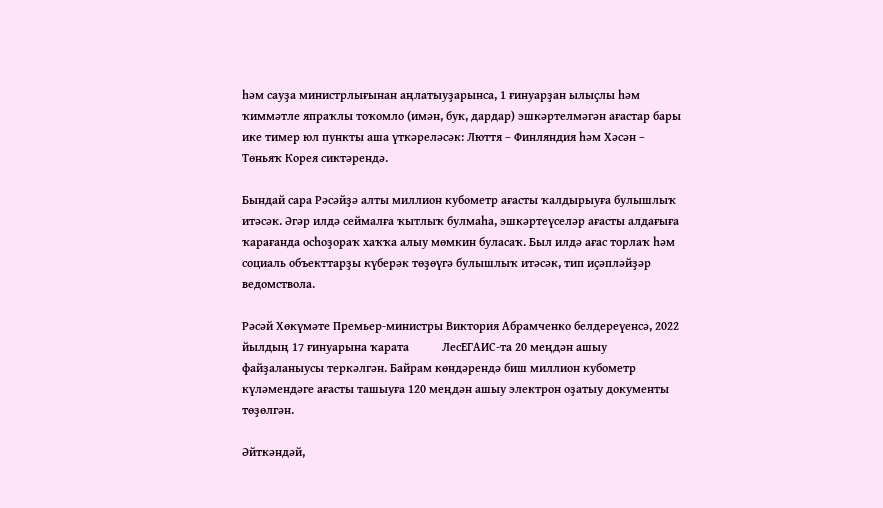һәм сауҙа министрлығынан аңлатыуҙарынса, 1 ғинуарҙан ылыҫлы һәм ҡиммәтле япраҡлы тоҡомло (имән, бук, дардар) эшкәртелмәгән ағастар бары ике тимер юл пункты аша үткәреләсәк: Люття – Финляндия һәм Хәсән – Төньяҡ Корея сиктәрендә.

Бындай сара Рәсәйҙә алты миллион кубометр ағасты ҡалдырыуға булышлыҡ итәсәк. Әгәр илдә сеймалға ҡытлыҡ булмаһа, эшкәртеүселәр ағасты алдағыға ҡарағанда осһоҙораҡ хаҡҡа алыу мөмкин буласаҡ. Был илдә ағас торлаҡ һәм социаль объекттарҙы күберәк төҙөүгә булышлыҡ итәсәк, тип иҫәпләйҙәр ведомствола.

Рәсәй Хөкүмәте Премьер-министры Виктория Абрамченко белдереүенсә, 2022 йылдың 17 ғинуарына ҡарата           ЛесЕГАИС-та 20 меңдән ашыу файҙаланыусы теркәлгән. Байрам көндәрендә биш миллион кубометр күләмендәге ағасты ташыуға 120 меңдән ашыу электрон оҙатыу документы төҙөлгән.

Әйткәндәй,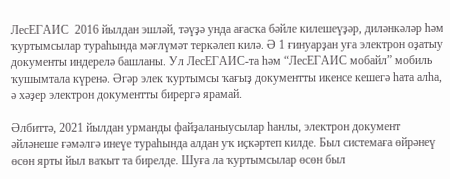ЛесЕГАИС  2016 йылдан эшләй, тәүҙә унда ағасҡа бәйле килешеүҙәр, диләнкәләр һәм ҡуртымсылар тураһында мәғлүмәт теркәлеп килә. Ә 1 ғинуарҙан уға электрон оҙатыу документы индерелә башланы. Ул ЛесЕГАИС-та һәм “ЛесЕГАИС мобайл” мобиль ҡушымтала күренә. Әгәр элек ҡуртымсы ҡағыҙ документты икенсе кешегә һата алһа, ә хәҙер электрон документты бирергә ярамай.

Әлбиттә, 2021 йылдан урманды файҙаланыусылар һанлы, электрон документ әйләнеше ғәмәлгә инеүе тураһында алдан уҡ иҫкәртеп килде. Был системаға өйрәнеү өсөн ярты йыл ваҡыт та бирелде. Шуға ла ҡуртымсылар өсөн был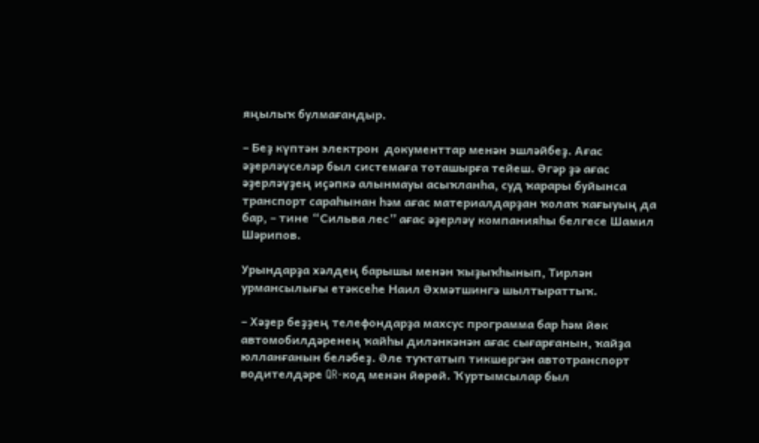яңылыҡ булмағандыр.

– Беҙ күптән электрон  документтар менән эшләйбеҙ. Ағас әҙерләүселәр был системаға тоташырға тейеш. Әгәр ҙә ағас әҙерләүҙең иҫәпкә алынмауы асыҡланһа, суд ҡарары буйынса транспорт сараһынан һәм ағас материалдарҙан ҡолаҡ ҡағыуың да бар, – тине “Сильва лес” ағас әҙерләү компанияһы белгесе Шамил Шәрипов.

Урындарҙа хәлдең барышы менән ҡыҙыҡһынып, Тирлән урмансылығы етәксеһе Наил Әхмәтшингә шылтыраттыҡ.

– Хәҙер беҙҙең телефондарҙа махсус программа бар һәм йөк автомобилдәренең ҡайһы диләнкәнән ағас сығарғанын, ҡайҙа юлланғанын беләбеҙ. Әле туҡтатып тикшергән автотранспорт водителдәре QR-код менән йөрөй. Ҡуртымсылар был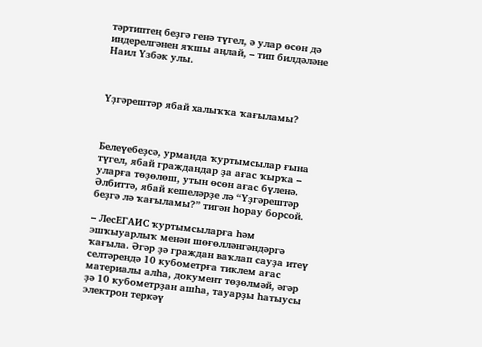тәртиптең беҙгә генә түгел, ә улар өсөн дә индерелгәнен яҡшы аңлай, – тип билдәләне Наил Үзбәк улы.



Үҙгәрештәр ябай халыҡҡа ҡағыламы?



Белеүебеҙсә, урманда ҡуртымсылар ғына түгел, ябай граждандар ҙа ағас ҡырҡа – уларға төҙөлөш, утын өсөн ағас бүленә. Әлбиттә, ябай кешеләрҙе лә “Үҙгәрештәр беҙгә лә ҡағыламы?” тигән һорау борсой.

– ЛесЕГАИС ҡуртымсыларға һәм эшҡыуарлыҡ менән шөғөлләнгәндәргә  ҡағыла. Әгәр ҙә граждан ваҡлап сауҙа итеү селтәрендә 10 кубометрға тиклем ағас материалы алһа, документ төҙөлмәй, әгәр ҙә 10 кубометрҙан ашһа, тауарҙы һатыусы электрон теркәү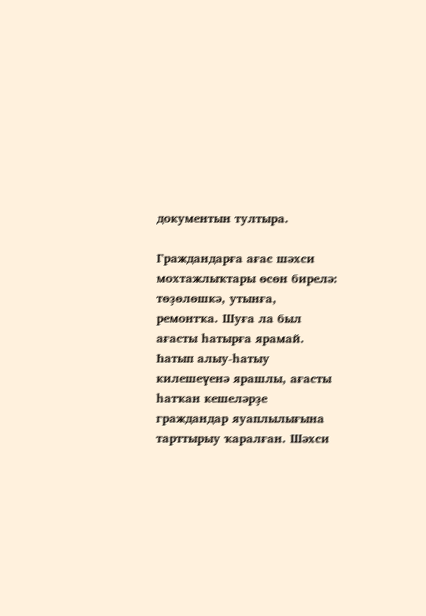документын тултыра.

Граждандарға ағас шәхси мохтажлыҡтары өсөн бирелә: төҙөлөшкә, утынға, ремонтҡа. Шуға ла был ағасты һатырға ярамай. Һатып алыу-һатыу килешеүенә ярашлы, ағасты һатҡан кешеләрҙе граждандар яуаплылығына тарттырыу ҡаралған. Шәхси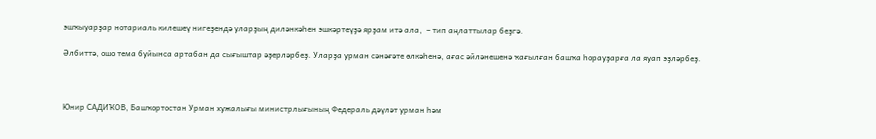эшҡыуарҙар нотариаль килешеү нигеҙендә уларҙың диләнкәһен эшкәртеүҙә ярҙам итә ала,  – тип аңлаттылар беҙгә.

Әлбиттә, ошо тема буйынса артабан да сығыштар әҙерләрбеҙ. Уларҙа урман сәнәғәте өлкәһенә, ағас әйләнешенә ҡағылған башҡа һорауҙарға ла яуап эҙләрбеҙ.



Юнир САДИҠОВ, Башҡортостан Урман хужалығы министрлығының Федераль дәүләт урман һәм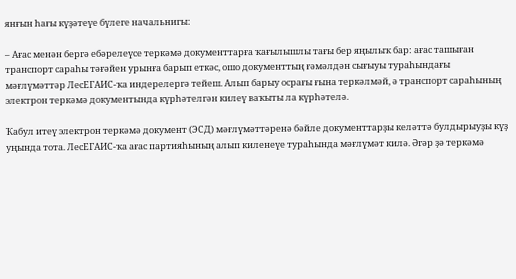янғын һағы күҙәтеүе бүлеге начальнигы:

– Ағас менән бергә ебәрелеүсе теркәмә документтарға ҡағылышлы тағы бер яңылыҡ бар: ағас ташыған транспорт сараһы тәғәйен урынға барып еткәс, ошо документтың ғәмәлдән сығыуы тураһындағы мәғлүмәттәр ЛесЕГАИС-ҡа индерелергә тейеш. Алып барыу осрағы ғына теркәлмәй, ә транспорт сараһының электрон теркәмә документында күрһәтелгән килеү ваҡыты ла күрһәтелә.

Ҡабул итеү электрон теркәмә документ (ЭСД) мәғлүмәттәренә бәйле документтарҙы келәттә булдырыуҙы күҙ уңында тота. ЛесЕГАИС-ҡа ағас партияһының алып киленеүе тураһында мәғлүмәт килә. Әгәр ҙә теркәмә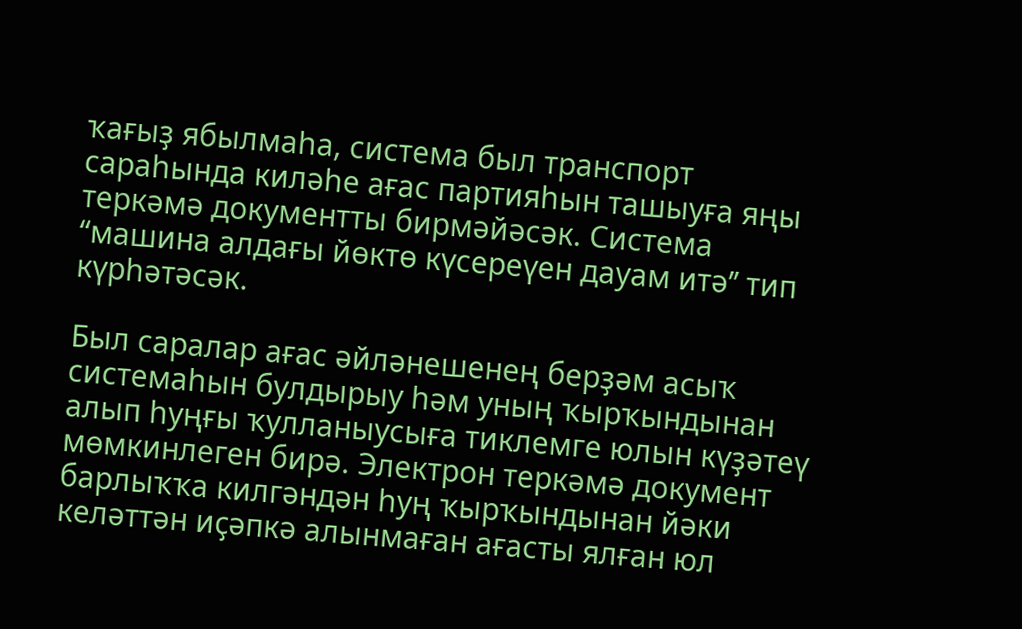ҡағыҙ ябылмаһа, система был транспорт сараһында киләһе ағас партияһын ташыуға яңы теркәмә документты бирмәйәсәк. Система “машина алдағы йөктө күсереүен дауам итә’’ тип күрһәтәсәк.

Был саралар ағас әйләнешенең берҙәм асыҡ системаһын булдырыу һәм уның ҡырҡындынан алып һуңғы ҡулланыусыға тиклемге юлын күҙәтеү мөмкинлеген бирә. Электрон теркәмә документ барлыҡҡа килгәндән һуң ҡырҡындынан йәки келәттән иҫәпкә алынмаған ағасты ялған юл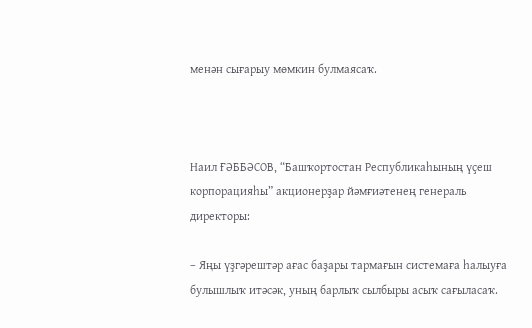менән сығарыу мөмкин булмаясаҡ.



Наил ҒӘББӘСОВ, “Башҡортостан Республикаһының үҫеш корпорацияһы” акционерҙар йәмғиәтенең генераль директоры:

– Яңы үҙгәрештәр ағас баҙары тармағын системаға һалыуға булышлыҡ итәсәк, уның барлыҡ сылбыры асыҡ сағыласаҡ.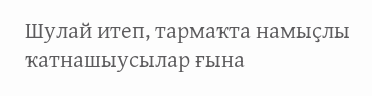Шулай итеп, тармаҡта намыҫлы ҡатнашыусылар ғына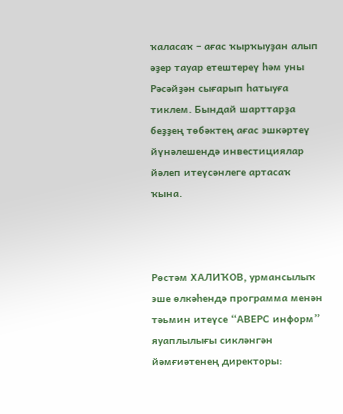ҡаласаҡ – ағас ҡырҡыуҙан алып әҙер тауар етештереү һәм уны Рәсәйҙән сығарып һатыуға тиклем. Бындай шарттарҙа беҙҙең төбәктең ағас эшкәртеү йүнәлешендә инвестициялар йәлеп итеүсәнлеге артасаҡ ҡына.



Рөстәм ХАЛИҠОВ, урмансылыҡ эше өлкәһендә программа менән тәьмин итеүсе “АВЕРС информ” яуаплылығы сикләнгән йәмғиәтенең директоры: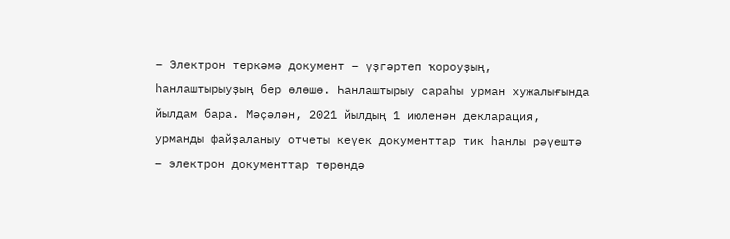– Электрон теркәмә документ – үҙгәртеп ҡороуҙың, һанлаштырыуҙың бер өлөшө. Һанлаштырыу сараһы урман хужалығында йылдам бара. Мәҫәлән, 2021 йылдың 1 июленән декларация, урманды файҙаланыу отчеты кеүек документтар тик һанлы рәүештә – электрон документтар төрөндә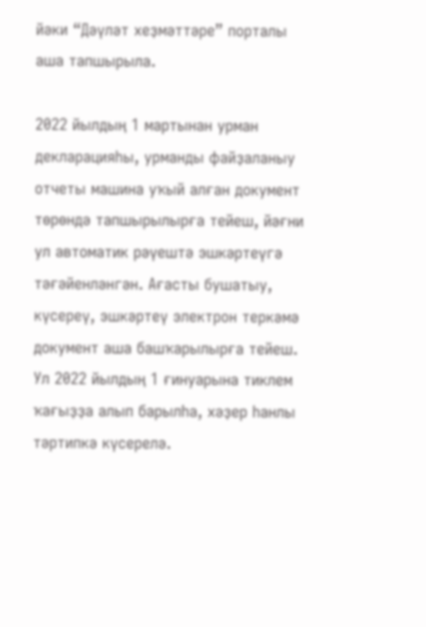йәки “Дәүләт хеҙмәттәре” порталы аша тапшырыла.

2022 йылдың 1 мартынан урман декларацияһы, урманды файҙаланыу отчеты машина уҡый алған документ төрөндә тапшырылырға тейеш, йәғни ул автоматик рәүештә эшкәртеүгә тәғәйенләнгән. Ағасты бушатыу, күсереү, эшкәртеү электрон теркәмә документ аша башҡарылырға тейеш. Ул 2022 йылдың 1 ғинуарына тиклем ҡағыҙҙа алып барылһа, хәҙер һанлы тәртипкә күсерелә.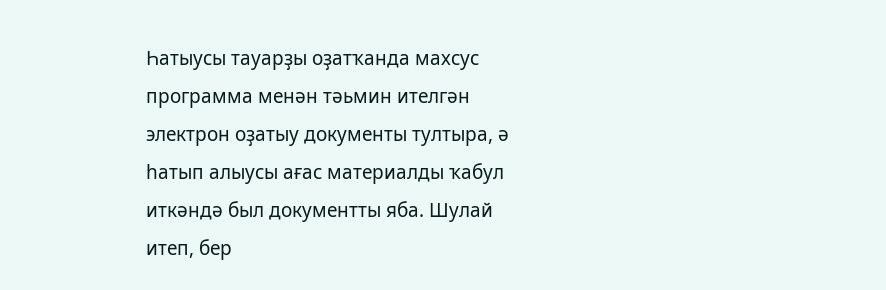Һатыусы тауарҙы оҙатҡанда махсус программа менән тәьмин ителгән электрон оҙатыу документы тултыра, ә һатып алыусы ағас материалды ҡабул иткәндә был документты яба. Шулай итеп, бер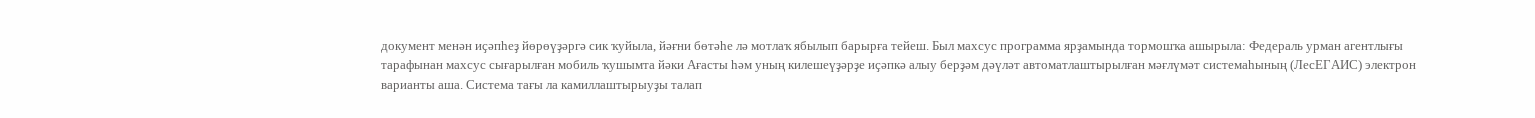документ менән иҫәпһеҙ йөрөүҙәргә сик ҡуйыла, йәғни бөтәһе лә мотлаҡ ябылып барырға тейеш. Был махсус программа ярҙамында тормошҡа ашырыла: Федераль урман агентлығы тарафынан махсус сығарылған мобиль ҡушымта йәки Ағасты һәм уның килешеүҙәрҙе иҫәпкә алыу берҙәм дәүләт автоматлаштырылған мәғлүмәт системаһының (ЛесЕГАИС) электрон варианты аша. Система тағы ла камиллаштырыуҙы талап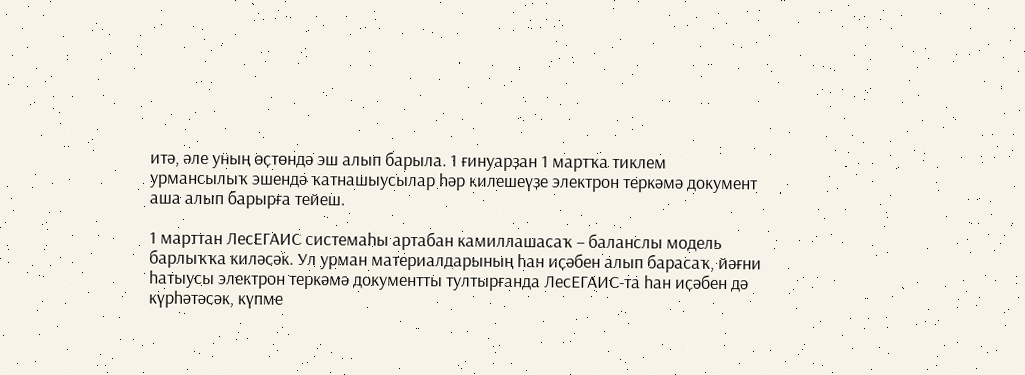итә, әле уның өҫтөндә эш алып барыла. 1 ғинуарҙан 1 мартҡа тиклем урмансылыҡ эшендә ҡатнашыусылар һәр килешеүҙе электрон теркәмә документ аша алып барырға тейеш.

1 марттан ЛесЕГАИС системаһы артабан камиллашасаҡ – баланслы модель барлыҡҡа киләсәк. Ул урман материалдарының һан иҫәбен алып барасаҡ, йәғни һатыусы электрон теркәмә документты тултырғанда ЛесЕГАИС-та һан иҫәбен дә күрһәтәсәк, күпме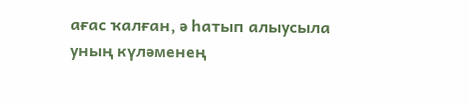ағас ҡалған, ә һатып алыусыла уның күләменең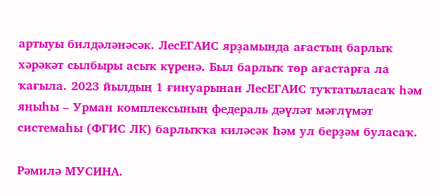артыуы билдәләнәсәк. ЛесЕГАИС ярҙамында ағастың барлыҡ хәрәкәт сылбыры асыҡ күренә. Был барлыҡ төр ағастарға ла ҡағыла. 2023 йылдың 1 ғинуарынан ЛесЕГАИС туҡтатыласаҡ һәм яңыһы – Урман комплексының федераль дәүләт мәғлүмәт системаһы (ФГИС ЛК) барлыҡҡа киләсәк Һәм ул берҙәм буласаҡ.

Рәмилә МУСИНА.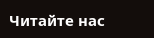Читайте нас